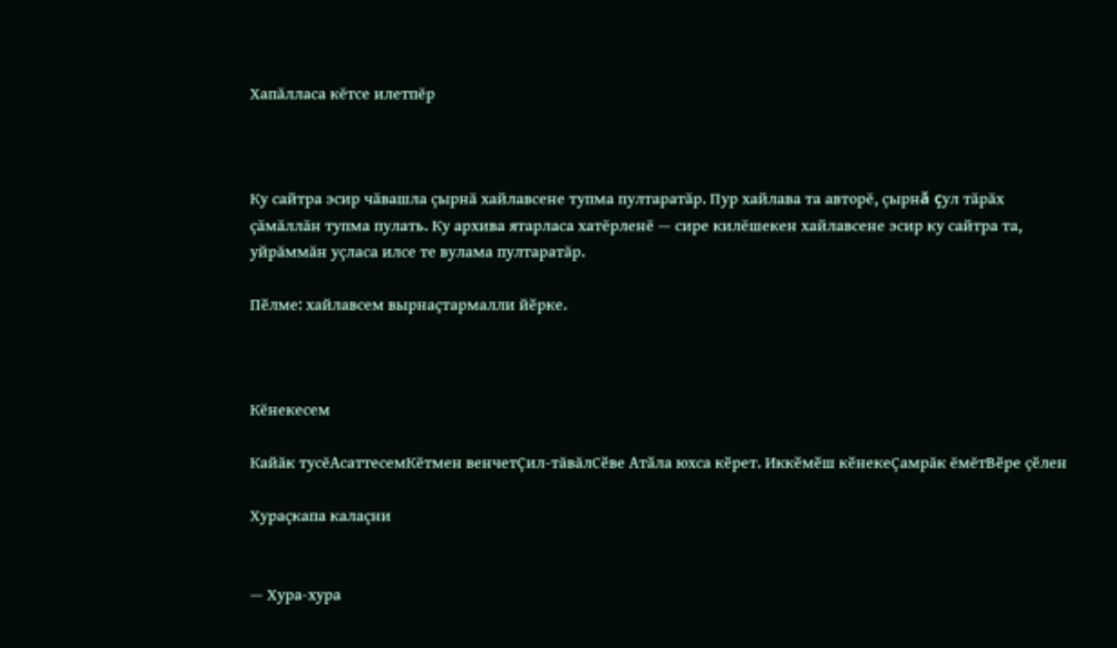Хапăлласа кĕтсе илетпĕр



Ку сайтра эсир чăвашла çырнă хайлавсене тупма пултаратăр. Пур хайлава та авторĕ, çырнă çул тăрăх çăмăллăн тупма пулать. Ку архива ятарласа хатĕрленĕ — сире килĕшекен хайлавсене эсир ку сайтра та, уйрăммăн уçласа илсе те вулама пултаратăр.

Пӗлме: хайлавсем вырнаҫтармалли йӗрке.



Кĕнекесем

Кайăк тусĕАсаттесемКĕтмен венчетÇил-тăвăлСӗве Атӑла юхса кӗрет. Иккӗмӗш кӗнекеÇамрăк ĕмĕтВӗре ҫӗлен

Хураçкапа калаçни


— Хура-хура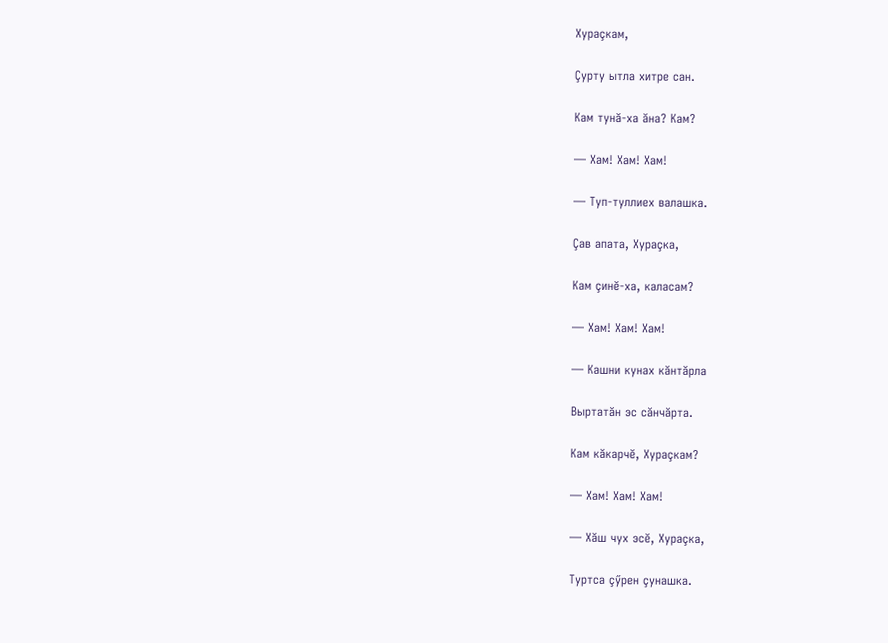Хураçкам,

Çурту ытла хитре сан.

Кам тунă-ха ăна? Кам?

— Хам! Хам! Хам!

— Туп-туллиех валашка.

Çав апата, Хураçка,

Кам çинĕ-ха, каласам?

— Хам! Хам! Хам!

— Кашни кунах кăнтăрла

Выртатăн эс сăнчăрта.

Кам кăкарчĕ, Хураçкам?

— Хам! Хам! Хам!

— Хăш чух эсĕ, Хураçка,

Туртса çӳрен çунашка.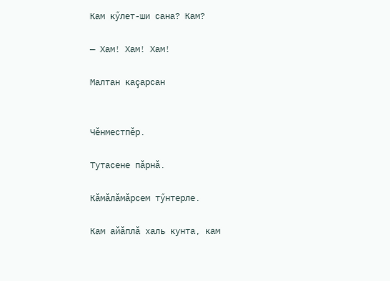Кам кӳлет-ши сана? Кам?

— Хам! Хам! Хам!

Малтан каçарсан


Чĕнместпĕр.

Тутасене пăрнă.

Кăмăлăмăрсем тӳнтерле.

Кам айăплă халь кунта, кам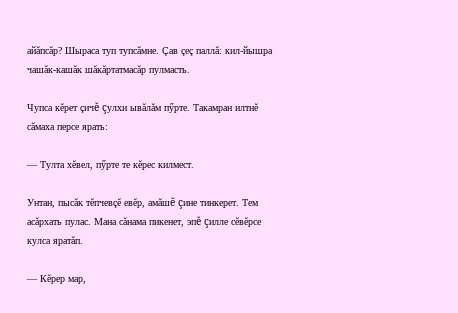айăпсăр? Шыраса туп тупсăмне. Çав çеç паллă: кил-йышра чашăк-кашăк шăкăртатмасăр пулмасть.

Чупса кĕрет çичĕ çулхи ывăлăм пӳрте. Такамран илтнĕ сăмаха персе ярать:

— Тулта хĕвел, пӳрте те кĕрес килмест.

Унтан, пысăк тĕпчевçĕ евĕр, амăшĕ çине тинкерет. Тем асăрхать пулас. Мана сăнама пикенет, эпĕ çилле сĕвĕрсе кулса яратăп.

— Кĕрер мар,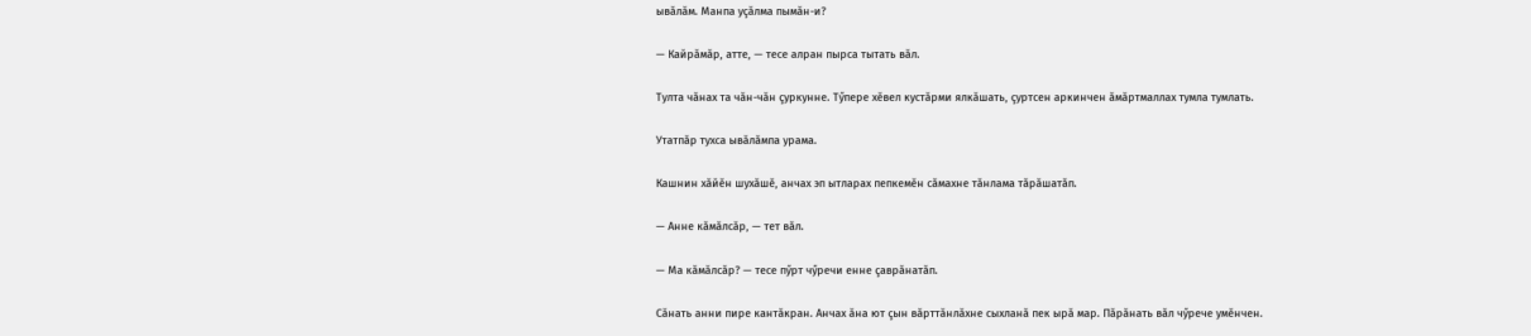ывăлăм. Манпа уçăлма пымăн-и?

— Кайрăмăр, атте, — тесе алран пырса тытать вăл.

Тулта чăнах та чăн-чăн çуркунне. Тӳпере хĕвел кустăрми ялкăшать, çуртсен аркинчен ăмăртмаллах тумла тумлать.

Утатпăр тухса ывăлăмпа урама.

Кашнин хăйĕн шухăшĕ, анчах эп ытларах пепкемĕн сăмахне тăнлама тăрăшатăп.

— Анне кăмăлсăр, — тет вăл.

— Ма кăмăлсăр? — тесе пӳрт чӳречи енне çаврăнатăп.

Сăнать анни пире кантăкран. Анчах ăна ют çын вăрттăнлăхне сыхланă пек ырă мар. Пăрăнать вăл чӳрече умĕнчен.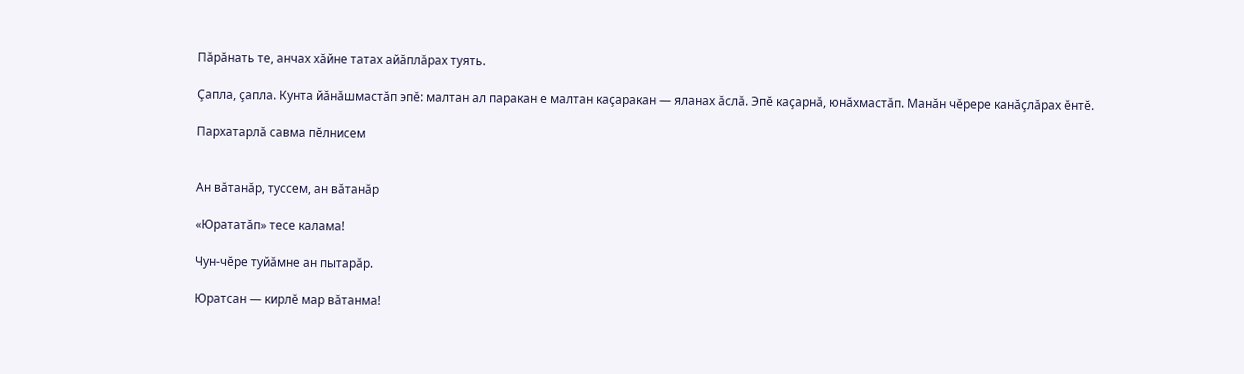Пăрăнать те, анчах хăйне татах айăплăрах туять.

Çапла, çапла. Кунта йăнăшмастăп эпĕ: малтан ал паракан е малтан каçаракан — яланах ăслă. Эпĕ каçарнă, юнăхмастăп. Манăн чĕрере канăçлăрах ĕнтĕ.

Пархатарлă савма пĕлнисем


Ан вăтанăр, туссем, ан вăтанăр

«Юрататăп» тесе калама!

Чун-чĕре туйăмне ан пытарăр.

Юратсан — кирлĕ мар вăтанма!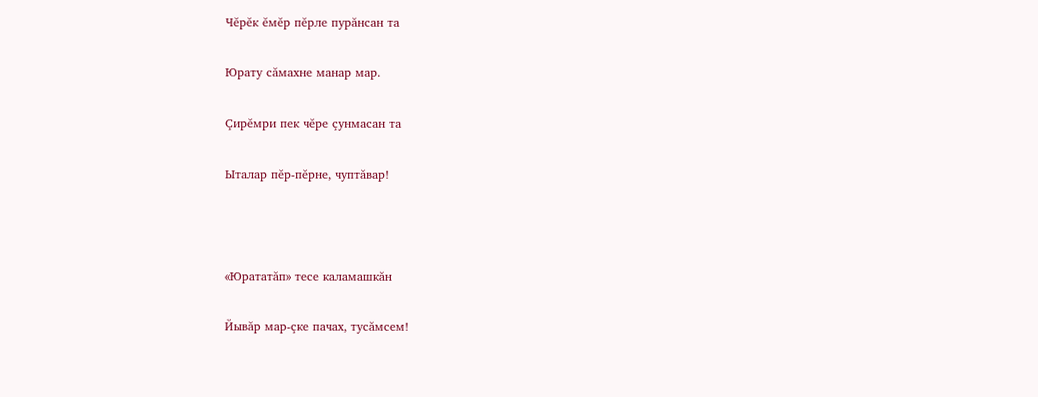Чĕрĕк ĕмĕр пĕрле пурăнсан та

Юрату сăмахне манар мар.

Çирĕмри пек чĕре çунмасан та

Ыталар пĕр-пĕрне, чуптăвар!



«Юрататăп» тесе каламашкăн

Йывăр мар-çке пачах, тусăмсем!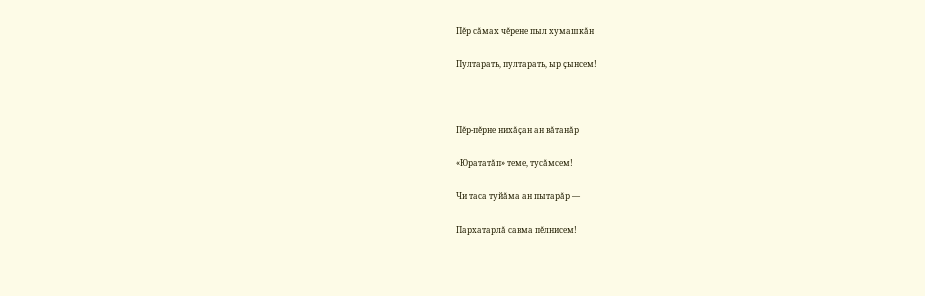Пĕр сăмах чĕрене пыл хумашкăн

Пултарать, пултарать, ыр çынсем!



Пĕр-пĕрне нихăçан ан вăтанăр

«Юрататăп» теме, тусăмсем!

Чи таса туйăма ан пытарăр —

Пархатарлă савма пĕлнисем!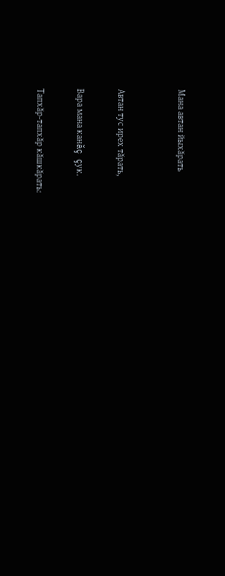Мана автан йыхăрать


Автан тус ирех тăрать,

Вара мана канăç çук.

Тапхăр-тапхăр кăшкăрать: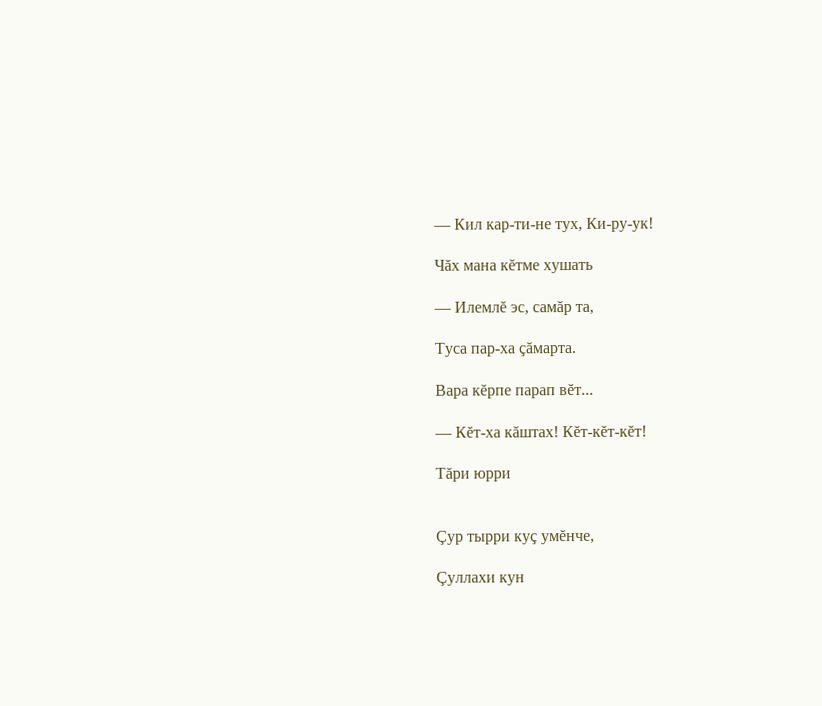— Кил кар-ти-не тух, Ки-ру-ук!

Чăх мана кĕтме хушать

— Илемлĕ эс, самăр та,

Туса пар-ха çăмарта.

Вара кĕрпе парап вĕт...

— Кĕт-ха кăштах! Кĕт-кĕт-кĕт!

Тăри юрри


Çур тырри куç умĕнче,

Çуллахи кун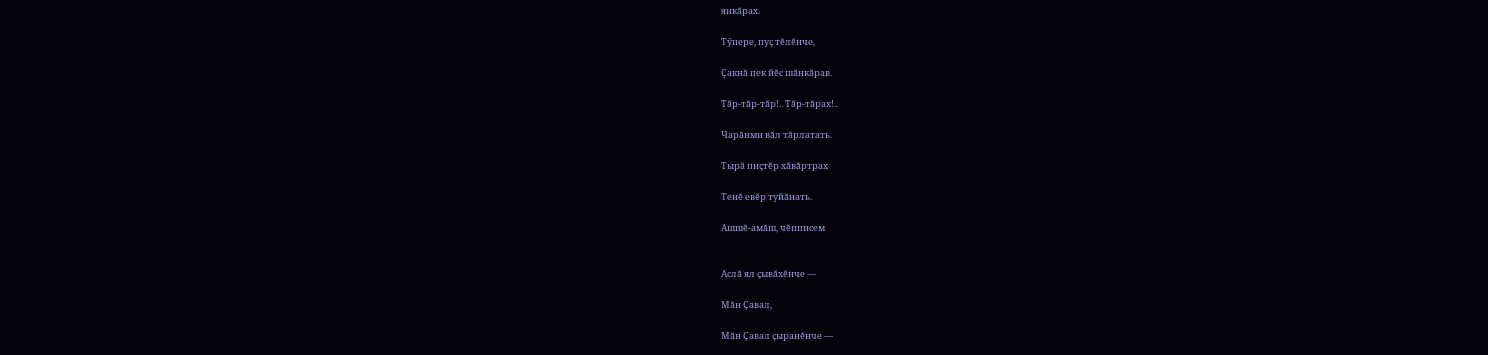янкăрах.

Тӳпере, пуç тĕлĕнче,

Çакнă пек йĕс шăнкăрав.

Тăр-тăр-тăр!.. Тăр-тăрах!..

Чарăнми вăл тăрлатать.

Тырă пиçтĕр хăвăртрах

Тенĕ евĕр туйăнать.

Ашшĕ-амăш, чĕпписем


Аслă ял çывăхĕнче —

Мăн Çавал,

Мăн Çавал çыранĕнче —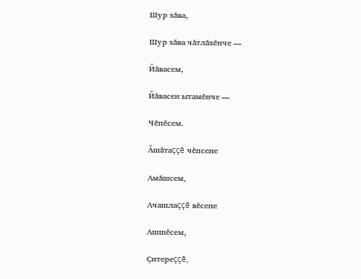Шур хăва,

Шур хăва чăтлăхĕнче —

Йăвасем,

Йăвасен ытамĕнче —

Чĕпĕсем.

Ăшăтаççĕ чĕпсене

Амăшсем,

Ачашлаççĕ вĕсене

Ашшĕсем,

Çитереççĕ,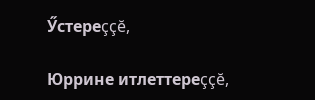Ӳстереççĕ,

Юррине итлеттереççĕ,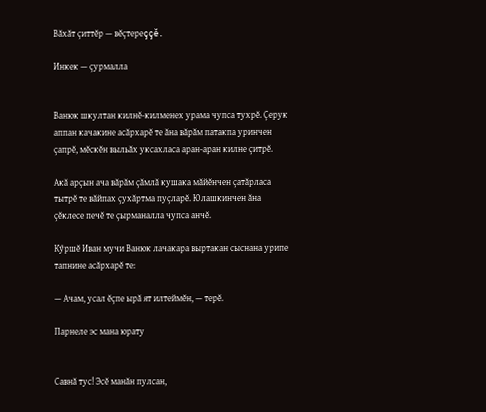Вăхăт çиттĕр — вĕçтереççĕ.

Инкек — çурмалла


Ванюк шкултан килнĕ-килменех урама чупса тухрĕ. Çерук аппан качакине асăрхарĕ те ăна вăрăм патакпа уринчен çапрĕ, мĕскĕн выльăх уксахласа аран-аран килне çитрĕ.

Акă арçын ача вăрăм çăмлă кушака мăйĕнчен çатăрласа тытрĕ те вăйпах çухăртма пуçларĕ. Юлашкинчен ăна çĕклесе печĕ те çырманалла чупса анчĕ.

Кӳршĕ Иван мучи Ванюк лачакара выртакан сыснана урипе тапнине асăрхарĕ те:

— Ачам, усал ĕçпе ырă ят илтеймĕн, — терĕ.

Парнеле эс мана юрату


Савнă тус! Эсĕ манăн пулсан,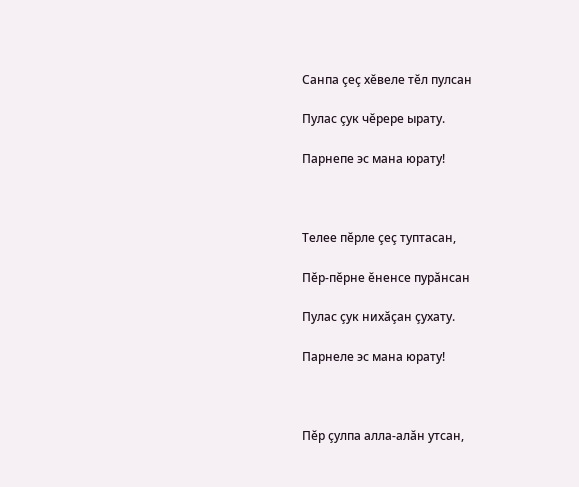Санпа çеç хĕвеле тĕл пулсан

Пулас çук чĕрере ырату.

Парнепе эс мана юрату!



Телее пĕрле çеç туптасан,

Пĕр-пĕрне ĕненсе пурăнсан

Пулас çук нихăçан çухату.

Парнеле эс мана юрату!



Пĕр çулпа алла-алăн утсан,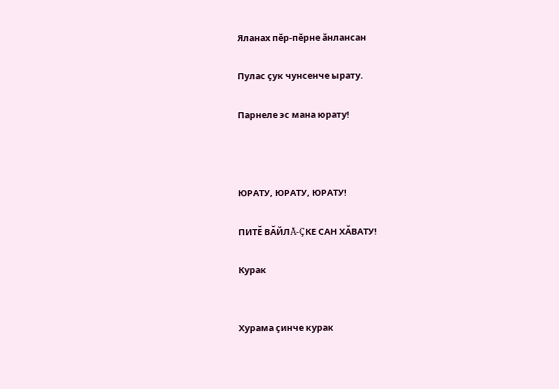Яланах пĕр-пĕрне ăнлансан

Пулас çук чунсенче ырату.

Парнеле эс мана юрату!



ЮРАТУ, ЮРАТУ, ЮРАТУ!

ПИТĔ ВĂЙЛĂ-ÇКЕ САН ХĂВАТУ!

Курак


Хурама çинче курак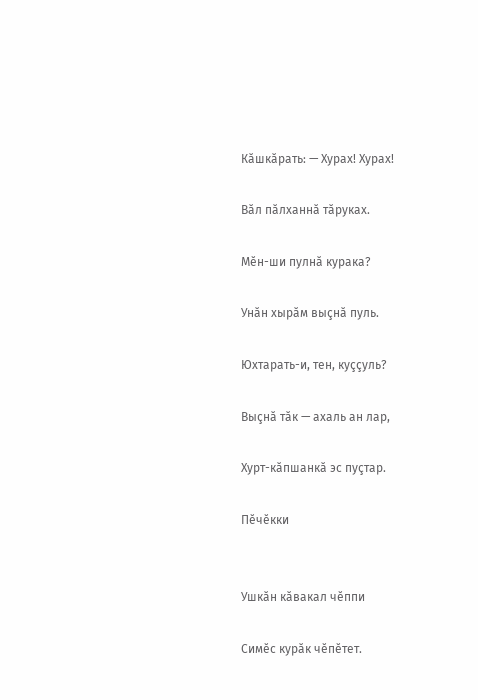Кăшкăрать: — Хурах! Хурах!

Вăл пăлханнă тăруках.

Мĕн-ши пулнă курака?

Унăн хырăм выçнă пуль.

Юхтарать-и, тен, куççуль?

Выçнă тăк — ахаль ан лар,

Хурт-кăпшанкă эс пуçтар.

Пĕчĕкки


Ушкăн кăвакал чĕппи

Симĕс курăк чĕпĕтет.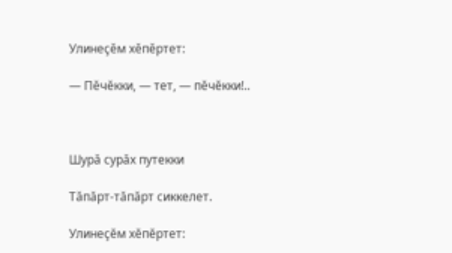Улинеçĕм хĕпĕртет:

— Пĕчĕкки, — тет, — пĕчĕкки!..



Шурă сурăх путекки

Тăпăрт-тăпăрт сиккелет.

Улинеçĕм хĕпĕртет: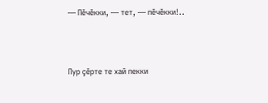— Пĕчĕкки, — тет, — пĕчĕкки!..



Пур çĕрте те хай пекки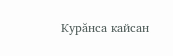Курăнса кайсан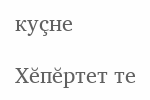куçне

Хĕпĕртет те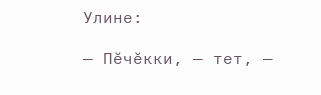Улине:

— Пĕчĕкки, — тет, —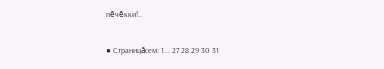пĕчĕкки!..

■ Страницăсем: 1... 27 28 29 30 31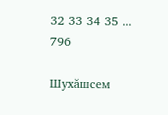32 33 34 35 ... 796

Шухăшсем